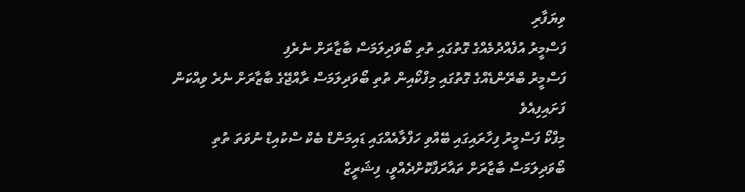ވިޔަފާރި
ފަސްމީރު އުފެއްދުމެއްގެ ގޮތުގައި ތުތި ބޯވަދިލަމަސް ބާޒާރަށް ނެރެފި
ފަސްމީރު ބްރޭންޑެއްގެ ގޮތުގައި މިފްކޯއިން ތުތި ބޯވަދިލަމަސް ރާއްޖޭގެ ބާޒާރަށް ނެރެ ވިއްކަން ފަށައިފިއެވެ
މިފްކޯ ފަސްމީރު ފިހާރައިގައި ބޭއްވި ހަފްލާއެއްގައި ޑައިމަންޑް ބެކް ސްކުއިޑް ނުވަތަ ތުތި ބޯވަދިލަމަސް ބާޒާރަށް ތައާރަފްކޮށްދެއްވީ، ފިޝަރީޒް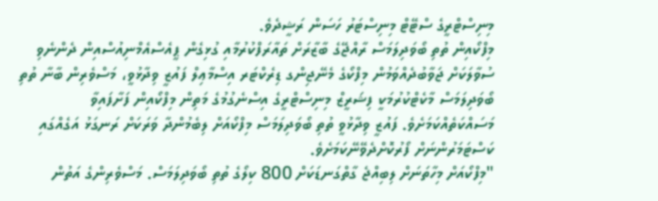މިނިސްޓްރީގެ ސްޓޭޓް މިނިސްޓަރު ހަސަން ރަޝީދެވެ.
މިފްކޯއިން ތުތި ބޯވަދިލަމަސް ރާއްޖޭގެ ބާޒާރަށް ތައާރަފްކުރުމާއި ގުޅިގެން ޕީއެސްއެމްނިއުސްއިން ދެންނެވި ސުވާލަކަށް ޖަވާބުދެއްވަމުން މިފްކޯގެ މެނޭޖިންގ ޑިރެކްޓަރ އިސްމާޢިލް ފައުޒީ ވިދާޅުވީ، މަސްވެރިން ބާނާ ތުތި ބޯވަދިލަމަސް މާކެޓްކުރުމަކީ ފިޝަރީޒް މިނިސްޓްރީގެ އިސްނެގުމުގެ މަތިން މިފްކޯއިން ފަށާފައިވާ މަސައްކަތެއްކަމަށެވެ. ފައުޒީ ވިދާޅުވީ ތުތި ބޯވަދިލަމަސް މިފްކޯއަށް ލިބެމުންދާ ވަރަކަށް ރަނގަޅު އަގެއްގައި ކަސްޓަމަރުންނަށް ފޯރުކޮށްދެވޭނޭކަމަށެވެ.
"މިފްކޯއަށް މިހާތަނަށް ލިބިއްޖެ ގާތްގަނޑަކަށް 800 ކިލޯގެ ތުތި ބޯވަދިލަމަސް. މަސްވެރިންގެ އަތުން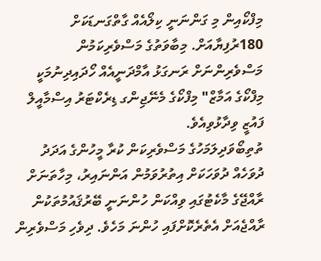މިފްކޯއިން މި ގަންނަނީ ކިލޯއެއް ގާތްގަނޑަކަށް 180ރުފިޔާއަށް. މިބާވަތުގެ މަސްވެރިކަމުން މަސްވެރިންނަށް ރަނގަޅު އާމްދަނީއެއް ހޯދައިދިނުމަކީ މިފްކޯގެ އަމާޒް" މިފްކޯގެ މެނޭޖިންގ ޑިރެކްޓަރު އިސްމާއީލް ފައުޒީ ވިދާޅުވިއެވެ.
ތުތިބޯވަދިލަމަހުގެ މަސްވެރިކަން ކުރާ މީހުންގެ އަދަދު ދުވަހެއް ދުވަހަކަށް އިތުރުވަމުން އަންނައިރު، މިހާތަނަށް ރާއްޖޭގެ މާކެޓުގައި ވިއްކަން ހުންނަނީ ބޭރުޤައުމުތަކުން ރާއްޖެއަށް އެތެރެކޮށްފައި ހުންނަ މަހެވެ. ދިވެހި މަސްވެރިން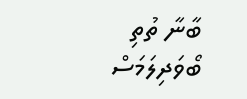ބާނާ ތުތި ބޯވަދިލަމަސް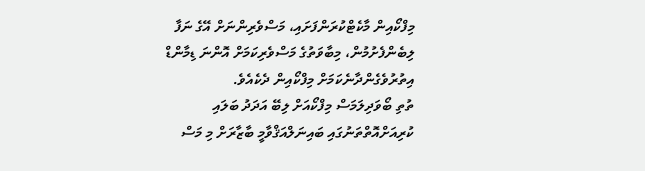މިފްކޯއިން މާކެޓްކުރަންފަށައި، މަސްވެރިންނަށް އޭގެ ނަފާ ލިބެންފެށުމުން، މިބާވަތުގެ މަސްވެރިކަމަށް އޮންނަ ޑިމާންޑް އިތުރުވެގެންދާނެކަމަށް މިފްކޯއިން ދެކެއެވެ.
ތުތި ބޯވަދިލަމަސް މިފްކޯއަށް ލިބޭ އަދަދު ބަލައި ކުރިއަށްއޮތްތަނުގައި ބައިނަލްއަޤްވާމީ ބާޒާރަށް މި މަސް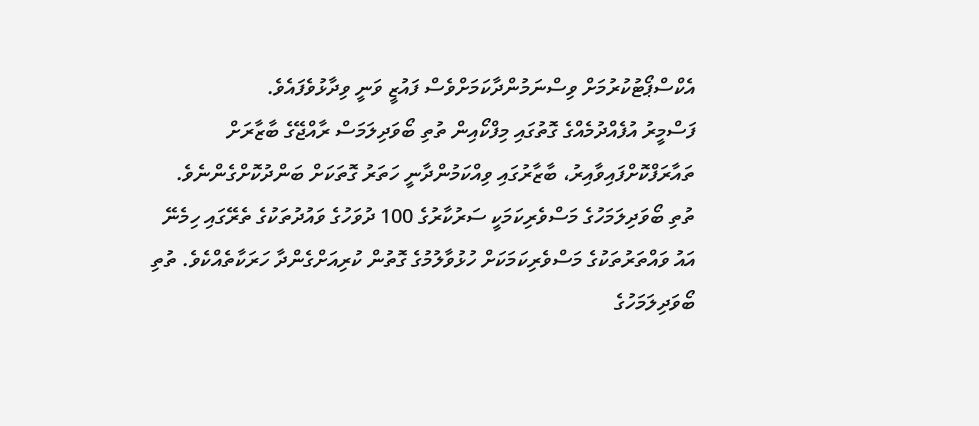އެކްސްޕޯޓުކުރުމަށް ވިސްނަމުންދާކަމަށްވެސް ފައުޒީ ވަނީ ވިދާޅުވެފައެވެ.
ފަސްމީރު އުފެއްދުމެއްގެ ގޮތުގައި މިފްކޯއިން ތުތި ބޯވަދިލަމަސް ރާއްޖޭގެ ބާޒާރަށް ތައާރަފްކޮށްފައިވާއިރު، ބާޒާރުގައި ވިއްކަމުންދާނީ ހަތަރު ގޮތަކަށް ބަންދުކޮށްގެންނެވެ.
ތުތި ބޯވަދިލަމަހުގެ މަސްވެރިކަމަކީ ސަރުކާރުގެ 100 ދުވަހުގެ ވައުދުތަކުގެ ތެރޭގައި ހިމެނޭ އައު ވައްތަރުތަކުގެ މަސްވެރިކަމަކަށް ހުޅުވާލުމުގެ ގޮތުން ކުރިއަށްގެންދާ ހަރަކާތެއްކެވެ. ތުތި ބޯވަދިލަމަހުގެ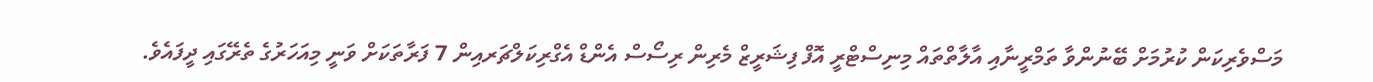މަސްވެރިކަން ކުރުމަށް ބޭނުންވާ ތަމްރީނާއި އާލާތްތައް މިނިސްޓްރީ އޮފް ފިޝަރީޒް މެރިން ރިސޯސް އެންޑް އެގްރިކަލްޗަރއިން 7 ފަރާތަކަށް ވަނީ މިއަހަރުގެ ތެރޭގައި ދީފައެވެ.